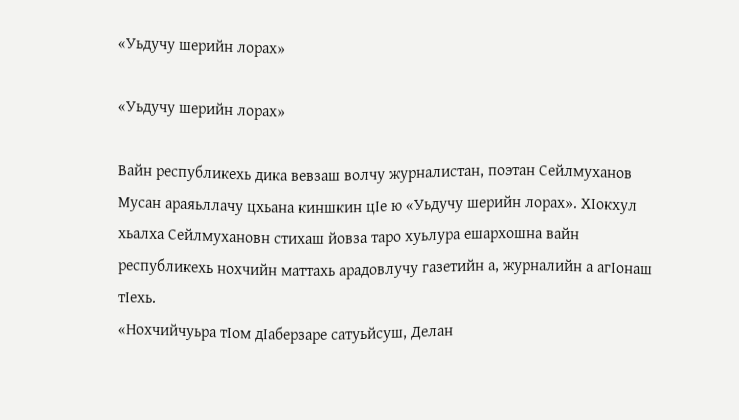«Уьдучу шерийн лорах»

«Уьдучу шерийн лорах»

Вайн республикехь дика вевзаш волчу журналистан, поэтан Сейлмуханов Мусан араяьллачу цхьана киншкин цIе ю «Уьдучу шерийн лорах». ХIокхул хьалха Сейлмухановн стихаш йовза таро хуьлура ешархошна вайн республикехь нохчийн маттахь арадовлучу газетийн а, журналийн а агIонаш тIехь.
«Нохчийчуьра тIом дIаберзаре сатуьйсуш, Делан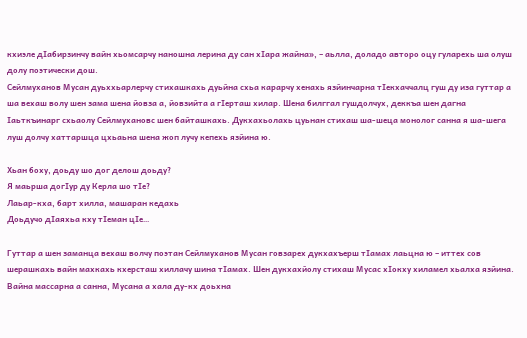кхиэле дIабирзинчу вайн хьомсарчу наношна лерина ду сан хIара жайна», – аьлла, доладо авторо оцу гуларехь ша олуш долу поэтически дош.
Сейлмуханов Мусан дуьххьарлерчу стихашкахь дуьйна схьа карарчу хенахь язйинчарна тIекхаччалц гуш ду иза гуттар а ша вехаш волу шен зама шена йовза а, йовзийта а гIерташ хилар. Шена билггал гушдолчух, деккъа шен дагна Iаьткъинарг схьаолу Сейлмухановс шен байташкахь. Дукхахьолахь цуьнан стихаш ша-шеца монолог санна я ша-шега луш долчу хаттаршца цхьаьна шена жоп лучу кепехь язйина ю.

Хьан боху, доьду шо дог делош доьду?
Я маьрша догIур ду Керла шо тIе?
Лаьар-кха, барт хилла, машаран кедахь
Доьдучо дIаяхьа кху тIеман цIе…

Гуттар а шен заманца вехаш волчу поэтан Сейлмуханов Мусан говзарех дукхахъерш тIамах лаьцна ю – иттех сов шерашкахь вайн махкахь кхерсташ хиллачу шина тIамах. Шен дукхахйолу стихаш Мусас хIокху хиламел хьалха язйина. Вайна массарна а санна, Мусана а хала ду-кх доьхна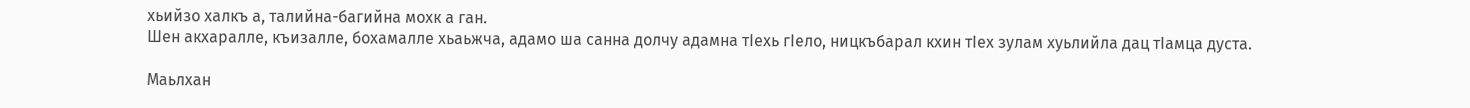хьийзо халкъ а, талийна-багийна мохк а ган.
Шен акхаралле, къизалле, бохамалле хьаьжча, адамо ша санна долчу адамна тIехь гIело, ницкъбарал кхин тIех зулам хуьлийла дац тIамца дуста.

Маьлхан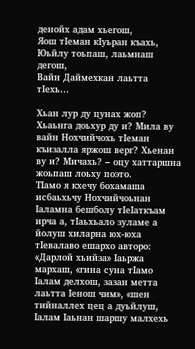денойх адам хьегош,
Яош тIеман кIуьран къахь,
Юьйлу тоьпаш, лаьмнаш дегош,
Вайн Даймехкан лаьтта тIехь…

Хьан лур ду цунах жоп? Хьаьнга доьхур ду и? Мила ву вайн Нохчийчохь тIеман къизалла яржош верг? Хьенан ву и? Мичахь? – оцу хаттаршна жоьпаш лоьху поэто.
ТIамо я кхечу бохамаша исбаьхьчу Нохчийчоьнан Iаламна бешболу тIеIаткъам ирча а, тIаьхьало зуламе а йолуш хиларна юх-юха тIевалаво ешархо авторо: «Дарлой хьийза» Iаьржа мархаш, «гина суна тIамо Iалам делхош, зазан метта лаьтта Iенош чим», «шен тийналлех цец а дуьйлуш, Iалам Iаьнан шаршу малхехь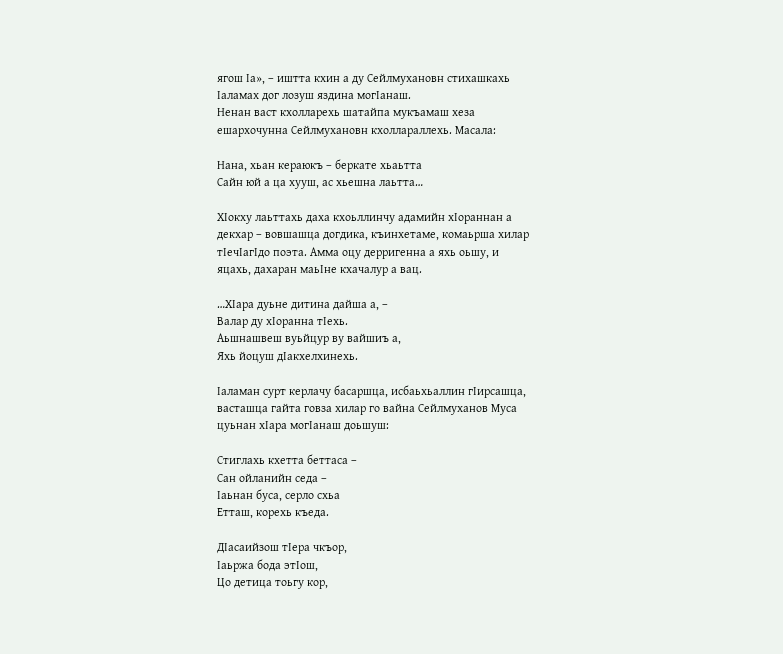ягош Iа», – иштта кхин а ду Сейлмухановн стихашкахь Iаламах дог лозуш яздина могIанаш.
Ненан васт кхолларехь шатайпа мукъамаш хеза ешархочунна Сейлмухановн кхоллараллехь. Масала:

Нана, хьан кераюкъ – беркате хьаьтта
Сайн юй а ца хууш, ас хьешна лаьтта…

ХIокху лаьттахь даха кхоьллинчу адамийн хIораннан а декхар – вовшашца догдика, къинхетаме, комаьрша хилар тIечIагIдо поэта. Амма оцу дерригенна а яхь оьшу, и яцахь, дахаран маьIне кхачалур а вац.

…ХIара дуьне дитина дайша а, –
Валар ду хIоранна тIехь.
Аьшнашвеш вуьйцур ву вайшиъ а,
Яхь йоцуш дIакхелхинехь.

Iаламан сурт керлачу басаршца, исбаьхьаллин гIирсашца, васташца гайта говза хилар го вайна Сейлмуханов Муса цуьнан хIара могIанаш доьшуш:

Стиглахь кхетта беттаса –
Сан ойланийн седа –
Iаьнан буса, серло схьа
Етташ, корехь къеда.

ДIасаийзош тIера чкъор,
Iаьржа бода этIош,
Цо детица тоьгу кор,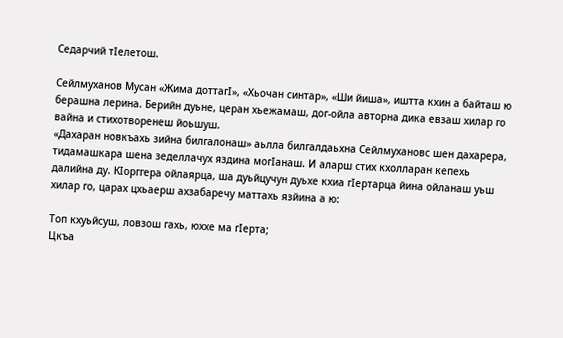Седарчий тIелетош.

Сейлмуханов Мусан «Жима доттагI», «Хьочан синтар», «Ши йиша», иштта кхин а байташ ю берашна лерина. Берийн дуьне, церан хьежамаш, дог-ойла авторна дика евзаш хилар го вайна и стихотворенеш йоьшуш.
«Дахаран новкъахь зийна билгалонаш» аьлла билгалдаьхна Сейлмухановс шен дахарера, тидамашкара шена зеделлачух яздина могIанаш. И аларш стих кхолларан кепехь далийна ду. КIорггера ойлаярца, ша дуьйцучун дуьхе кхиа гIертарца йина ойланаш уьш хилар го, царах цхьаерш ахзабаречу маттахь язйина а ю:

Топ кхуьйсуш, ловзош гахь, юххе ма гIерта;
Цкъа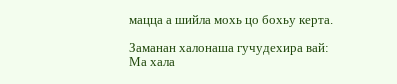мацца а шийла мохь цо бохьу керта.

Заманан халонаша гучудехира вай:
Ма хала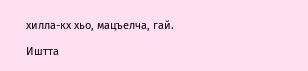хилла-кх хьо, мацъелча, гай.

Иштта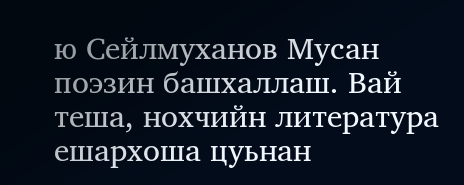ю Сейлмуханов Мусан поэзин башхаллаш. Вай теша, нохчийн литература ешархоша цуьнан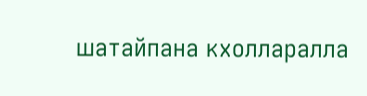шатайпана кхолларалла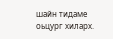шайн тидаме оьцург хиларх.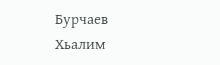Бурчаев Хьалим